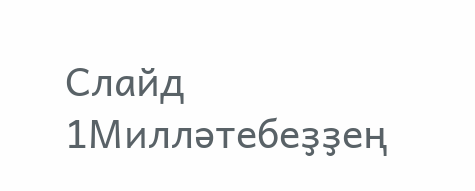Слайд 1Милләтебеҙҙең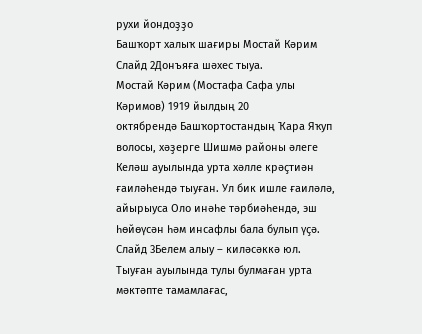рухи йондоҙҙо
Башҡорт халыҡ шағиры Мостай Кәрим
Слайд 2Донъяға шәхес тыуа.
Мостай Кәрим (Мостафа Сафа улы Кәримов) 1919 йылдың 20
октябрендә Башҡортостандың Ҡара Яҡуп волосы, хәҙерге Шишмә районы әлеге Келәш ауылында урта хәлле крәҫтиән ғаиләһендә тыуған. Ул бик ишле ғаиләлә, айырыуса Оло инәһе тәрбиәһендә, эш һөйөүсән һәм инсафлы бала булып үҫә.
Слайд 3Белем алыу – киләсәккә юл.
Тыуған ауылында тулы булмаған урта мәктәпте тамамлағас,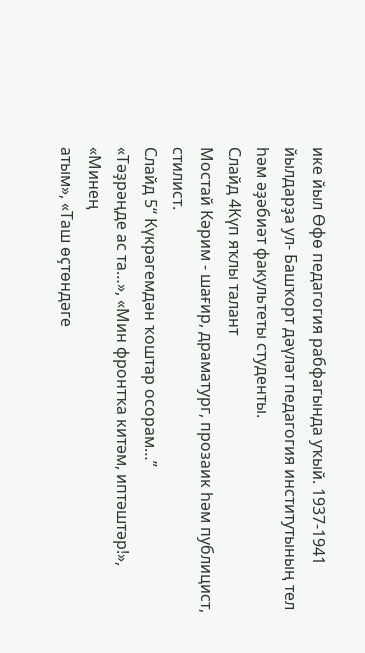ике йыл Өфө педагогия рабфагында уҡый. 1937-1941 йылдарҙа ул- Башҡорт дәүләт педагогия институтының тел һәм әҙәбиәт факультеты студенты.
Слайд 4Күп яҡлы талант
Мостай Кәрим - шағир, драматург, прозаик һәм публицист, стилист.
Слайд 5“ Күкрәгемдән ҡоштар осорам…”
«Тәҙрәңде ас та…», «Мин фронтҡа китәм, иптәштәр!», «Минең
атым», «Таш өҫтөндәге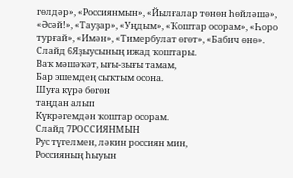гөлдәр», «Россиянмын», «Йылғалар төнөн һөйләшә», «Әсәй!», «Тауҙар», «Уңдым», «Ҡоштар осорам», «Һоро турғай», «Имән», «Тимербулат өгөт», «Бабич өнө».
Слайд 6Яҙыусының ижад ҡоштары.
Ваҡ мәшәҡәт, ығы-зығы тамам,
Бар эшемдең сыҡтым осона.
Шуға күрә бөгөн
таңдан алып
Күкрәгемдән ҡоштар осорам.
Слайд 7РОССИЯНМЫН
Рус түгелмен, ләкин россиян мин,
Россияның һыуын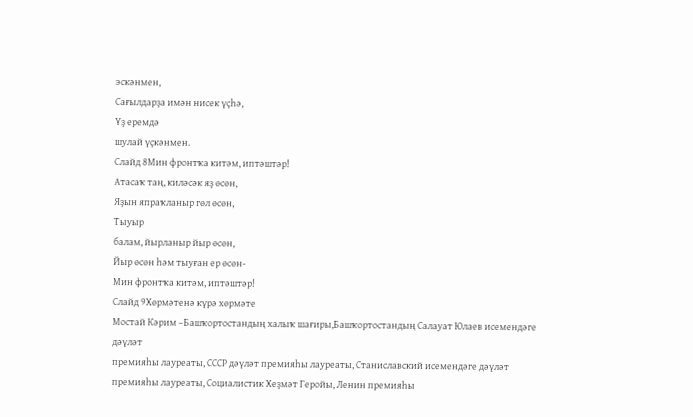эскәнмен,
Сағылдарҙа имән нисек үҫһә,
Үҙ еремдә
шулай үҫкәнмен.
Слайд 8Мин фронтҡа китәм, иптәштәр!
Атасаҡ таң, киләсәк яҙ өсөн,
Яҙын япраҡланыр гөл өсөн,
Тыуыр
балам, йырланыр йыр өсөн,
Йыр өсөн һәм тыуған ер өсөн-
Мин фронтҡа китәм, иптәштәр!
Слайд 9Хөрмәтенә күрә хөрмәте
Мостай Кәрим –Башҡортостандың халыҡ шағиры,Башҡортостандың Салауат Юлаев исемендәге дәүләт
премияһы лауреаты, СССР дәүләт премияһы лауреаты, Станиславский исемендәге дәүләт премияһы лауреаты, Социалистик Хеҙмәт Геройы, Ленин премияһы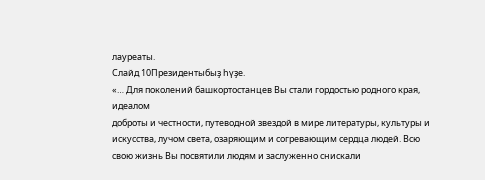лауреаты.
Слайд 10Президентыбыҙ һүҙе.
«… Для поколений башкортостанцев Вы стали гордостью родного края, идеалом
доброты и честности, путеводной звездой в мире литературы, культуры и искусства, лучом света, озаряющим и согревающим сердца людей. Всю свою жизнь Вы посвятили людям и заслуженно снискали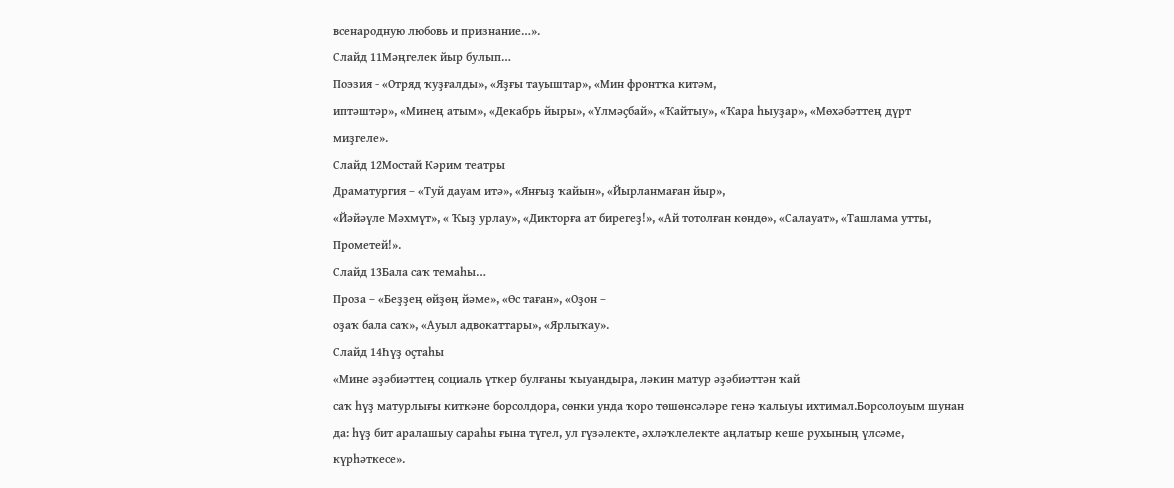всенародную любовь и признание…».
Слайд 11Мәңгелек йыр булып…
Поэзия - «Отряд ҡуҙғалды», «Яҙғы тауыштар», «Мин фронтҡа китәм,
иптәштәр», «Минең атым», «Декабрь йыры», «Үлмәҫбай», «Ҡайтыу», «Ҡара һыуҙар», «Мөхәбәттең дүрт миҙгеле».
Слайд 12Мостай Кәрим театры
Драматургия – «Туй дауам итә», «Янғыҙ ҡайын», «Йырланмаған йыр»,
«Йәйәүле Мәхмүт», « Ҡыҙ урлау», «Дикторға ат бирегеҙ!», «Ай тотолған көндө», «Салауат», «Ташлама утты, Прометей!».
Слайд 13Бала саҡ темаһы…
Проза – «Беҙҙең өйҙөң йәме», «Өс таған», «Оҙон –
оҙаҡ бала саҡ», «Ауыл адвокаттары», «Ярлыҡау».
Слайд 14Һүҙ оҫтаһы
«Мине әҙәбиәттең социаль үткер булғаны ҡыуандыра, ләкин матур әҙәбиәттән ҡай
саҡ һүҙ матурлығы киткәне борсолдора, сөнки унда ҡоро төшөнсәләре генә ҡалыуы ихтимал.Борсолоуым шунан да: һүҙ бит аралашыу сараһы ғына түгел, ул гүзәлекте, әхләҡлелекте аңлатыр кеше рухының үлсәме, күрһәткесе».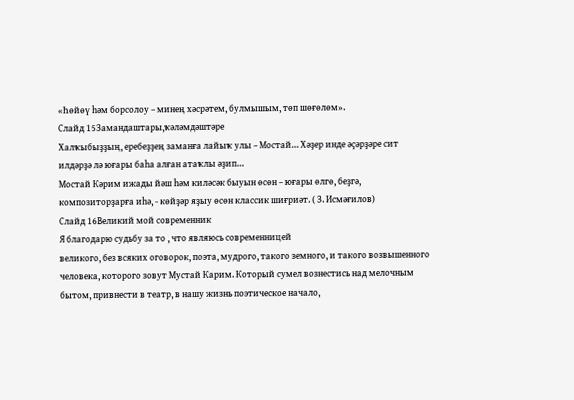«Һөйөү һәм борсолоу – минең хәсрәтем, булмышым, төп шөғөлөм».
Слайд 15Замандаштары,ҡәләмдәштәре
Халҡыбыҙҙың, еребеҙҙең заманға лайыҡ улы – Мостай… Хәҙер инде әҫәрҙәре сит
илдәрҙә лә юғары баһа алған атаҡлы әҙип…
Мостай Кәрим ижады йәш һәм киләсәк быуын өсөн – юғары өлгө, беҙгә, композиторҙарға иһә, - көйҙәр яҙыу өсөн классик шиғриәт. ( З. Исмәғилов)
Слайд 16Великий мой современник
Я благодарю судьбу за то , что являюсь современницей
великого, без всяких оговорок, поэта, мудрого, такого земного, и такого возвышенного человека, которого зовут Мустай Карим. Который сумел вознестись над мелочным бытом, привнести в театр, в нашу жизнь поэтическое начало,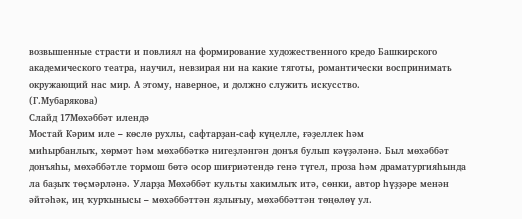возвышенные страсти и повлиял на формирование художественного кредо Башкирского академического театра, научил, невзирая ни на какие тяготы, романтически воспринимать окружающий нас мир. А этому, наверное, и должно служить искусство.
(Г.Мубарякова)
Слайд 17Мөхәббәт илендә
Мостай Кәрим иле – көслө рухлы, сафтарҙан-саф күңелле, ғәҙеллек һәм
миһырбанлыҡ, хөрмәт һәм мөхәббәткә нигеҙләнгән донъя булып кәүҙәләнә. Был мөхәббәт донъяһы, мөхәббәтле тормош бөтә осор шиғриәтендә генә түгел, проза һәм драматургияһында ла баҙыҡ төҫмәрләнә. Уларҙа Мөхәббәт культы хакимлыҡ итә, сөнки, автор һүҙҙәре менән әйтәһәк, иң ҡурҡынысы – мөхәббәттән яҙлығыу, мөхәббәттән төңөлөү ул.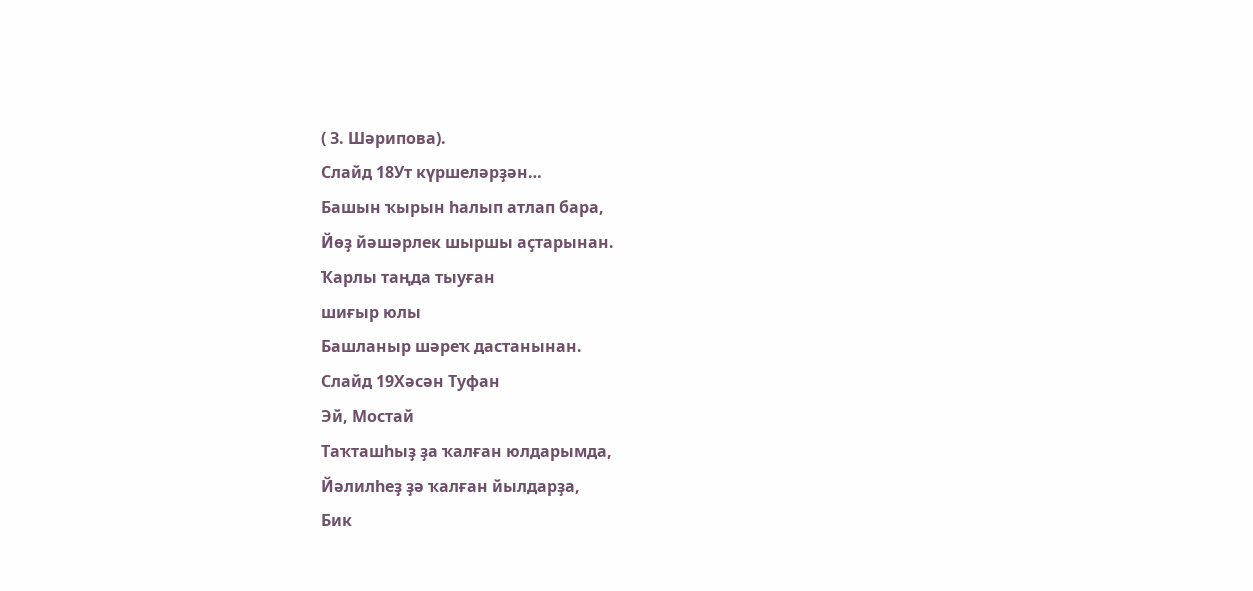( З. Шәрипова).
Слайд 18Ут күршеләрҙән…
Башын ҡырын һалып атлап бара,
Йөҙ йәшәрлек шыршы аҫтарынан.
Ҡарлы таңда тыуған
шиғыр юлы
Башланыр шәреҡ дастанынан.
Слайд 19Хәсән Туфан
Эй, Мостай
Таҡташһыҙ ҙа ҡалған юлдарымда,
Йәлилһеҙ ҙә ҡалған йылдарҙа,
Бик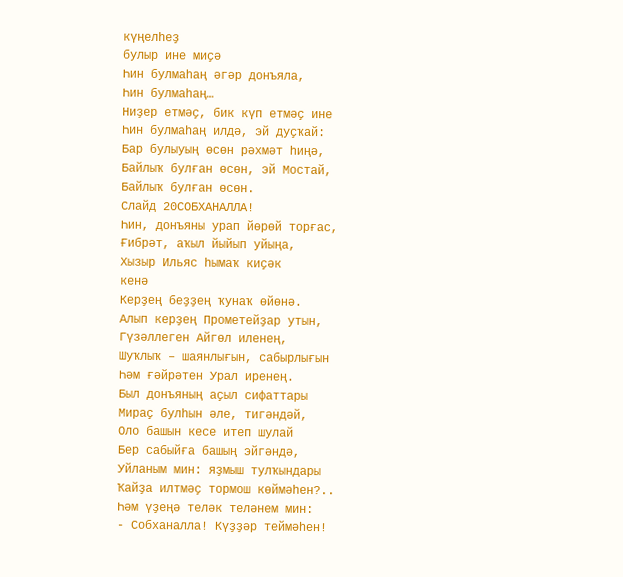күңелһеҙ
булыр ине миҫә
Һин булмаһаң әгәр донъяла,
Һин булмаһаң…
Ниҙер етмәҫ, бик күп етмәҫ ине
Һин булмаһаң илдә, эй дуҫҡай:
Бар булыуың өсөн рәхмәт һиңә,
Байлыҡ булған өсөн, эй Мостай,
Байлыҡ булған өсөн.
Слайд 20СОБХАНАЛЛА!
Һин, донъяны урап йөрөй торғас,
Ғибрәт, аҡыл йыйып уйыңа,
Хызыр Ильяс һымаҡ киҫәк
кенә
Керҙең беҙҙең ҡунаҡ өйөнә.
Алып керҙең Прометейҙар утын,
Гүзәллеген Айгөл иленең,
Шуҡлыҡ – шаянлығын, сабырлығын
Һәм ғәйрәтен Урал иренең.
Был донъяның аҫыл сифаттары
Мираҫ булһын әле, тигәндәй,
Оло башын кесе итеп шулай
Бер сабыйға башың эйгәндә,
Уйланым мин: яҙмыш тулҡындары
Ҡайҙа илтмәҫ тормош көймәһен?..
Һәм үҙеңә теләк теләнем мин:
- Собханалла! Күҙҙәр теймәһен!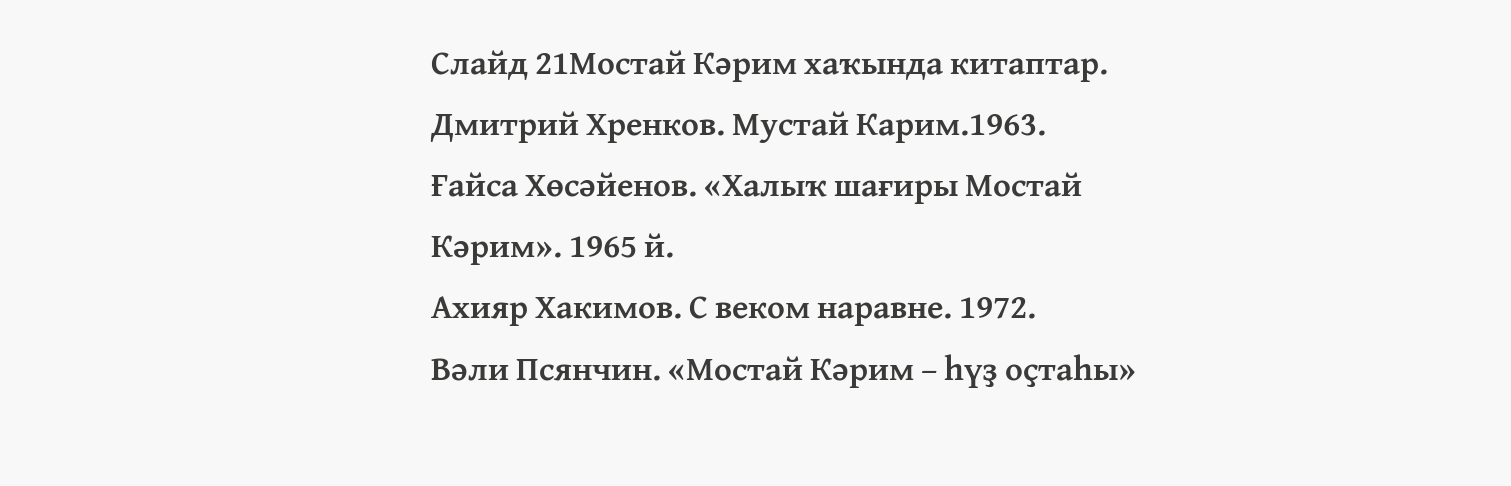Слайд 21Мостай Кәрим хаҡында китаптар.
Дмитрий Хренков. Мустай Карим.1963.
Ғайса Хөсәйенов. «Халыҡ шағиры Мостай
Кәрим». 1965 й.
Ахияр Хакимов. С веком наравне. 1972.
Вәли Псянчин. «Мостай Кәрим – һүҙ оҫтаһы»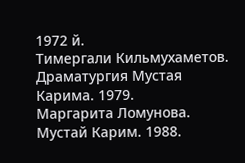1972 й.
Тимергали Кильмухаметов. Драматургия Мустая Карима. 1979.
Маргарита Ломунова. Мустай Карим. 1988.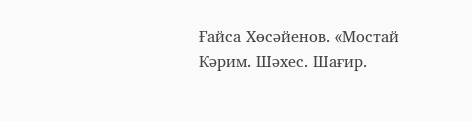Ғайса Хөсәйенов. «Мостай Кәрим. Шәхес. Шағир.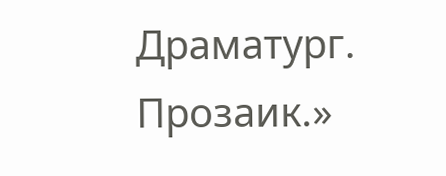Драматург. Прозаик.»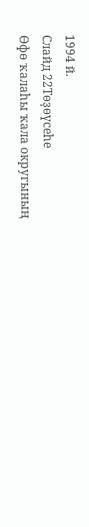1994 й.
Слайд 22Төҙөүсеһе
Өфө ҡалаһы ҡала округының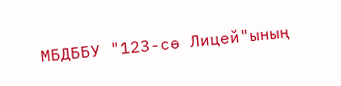МБДББУ "123-сө Лицей"ының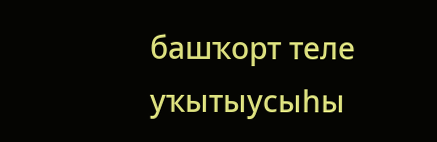башҡорт теле уҡытыусыһы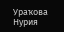Ураҡова Нурия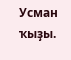Усман ҡыҙы.